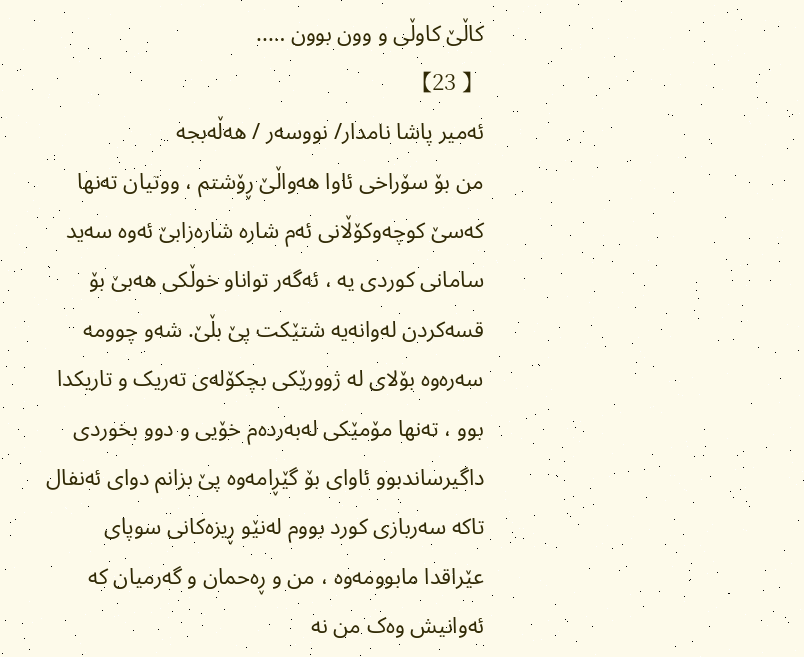کاڵێ کاوڵی و وون بوون …..
【 23】
ئەمير پاشا نامدار/ نووسەر / هەڵەبجە
من بۆ سۆراخی ئاوا هەواڵێ ڕۆشتم ، ووتیان تەنها کەسێ کوچەوکۆڵانی ئەم شارە شارەزابێ ئەوە سەید سامانی کوردی یە ، ئەگەر تواناو خوڵکی هەبێ بۆ قسەکردن لەوانەیە شتێکت پێ بڵێ. شەو چوومە سەرەوە بۆلای لە ژوورێکی بچکۆلەی تەریک و تاریکدا بوو ، تەنها مۆمێکی لەبەردەم خۆیی و دوو بخوردی داگیرساندبوو ئاوای بۆ گێڕامەوە پێ بزانم دوای ئەنفال تاکە سەربازی کورد بووم لەنێو ڕیزەکانی سوپای عێراقدا مابوومەوە ، من و ڕەحمان و گەرمیان کە ئەوانیش وەک من نە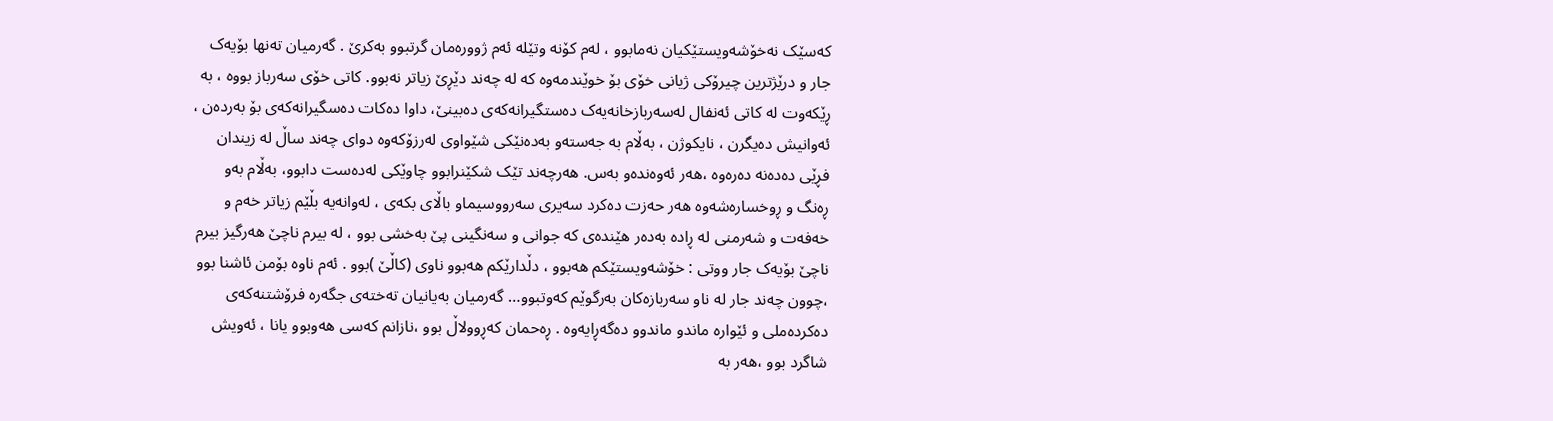کەسێک نەخۆشەویستێکیان نەمابوو ، لەم کۆنە وتێلە ئەم ژوورەمان گرتبوو بەکرێ . گەرمیان تەنها بۆیەک جار و درێژترین چیرۆکی ژیانی خۆی بۆ خوێندمەوە کە لە چەند دێڕێ زیاتر نەبوو. کاتی خۆی سەرباز بووە ، بە ڕێکەوت لە کاتی ئەنفال لەسەربازخانەیەک دەستگیرانەکەی دەبینێ، داوا دەکات دەسگیرانەکەی بۆ بەردەن ، ئەوانیش دەیگرن ، نایکوژن ، بەڵام بە جەستەو بەدەنێکی شێواوی لەرزۆکەوە دوای چەند ساڵ لە زیندان فڕێی دەدەنە دەرەوە ،هەر ئەوەندەو بەس. هەرچەند تێک شکێنرابوو چاوێکی لەدەست دابوو، بەڵام بەو ڕەنگ و ڕوخسارەشەوە هەر حەزت دەکرد سەیری سەرووسیماو باڵای بکەی ، لەوانەیە بڵێم زیاتر خەم و خەفەت و شەرمنی لە ڕادە بەدەر هێندەی کە جوانی و سەنگینی پێ بەخشی بوو ، لە بیرم ناچێ هەرگیز بیرم ناچێ بۆیەک جار ووتی : خۆشەویستێکم هەبوو ، دڵدارێکم هەبوو ناوی (کاڵێ )بوو . ئەم ناوە بۆمن ئاشنا بوو ،چوون چەند جار لە ناو سەربازەکان بەرگوێم کەوتبوو… گەرمیان بەیانیان تەختەی جگەرە فرۆشتنەکەی دەکردەملی و ئێوارە ماندو ماندوو دەگەڕایەوە . ڕەحمان کەڕوولاڵ بوو ،نازانم کەسی هەوبوو یانا ، ئەویش شاگرد بوو ،هەر بە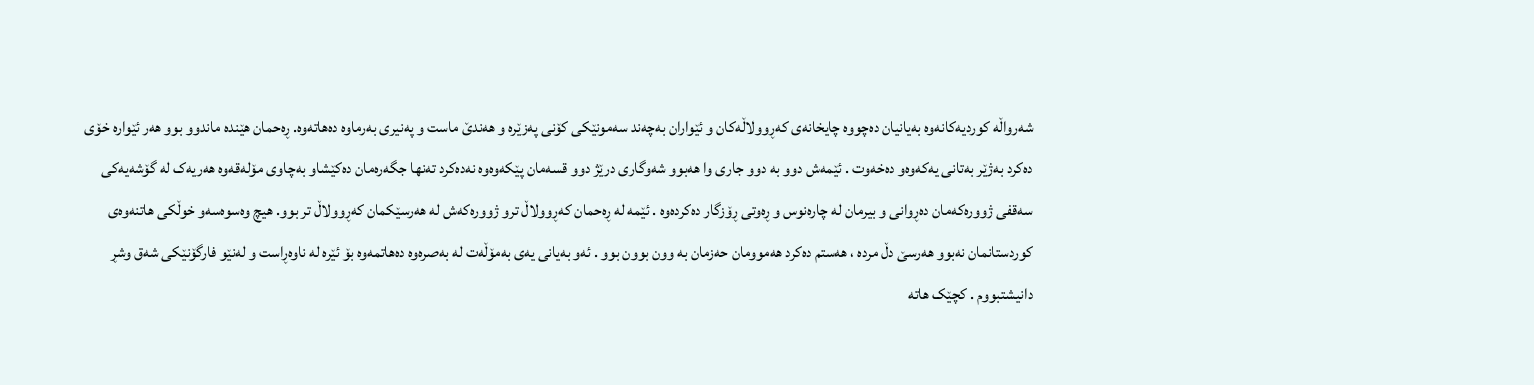شەرواڵە کوردیەکانەوە بەیانیان دەچووە چایخانەی کەڕوولاڵەکان و ئێواران بەچەند سەمونێکی کۆنی پەزێرە و هەندێ ماست و پەنیری بەرماوە دەهاتەوە. ڕەحمان هێندە ماندوو بوو هەر ئێوارە خۆی دەکرد بەژێر بەتانی یەکەوەو دەخەوت . ئێمەش دوو بە دوو جاری وا هەبوو شەوگاری درێژ دوو قسەمان پێکەوەوە نەدەکرد تەنها جگەرەمان دەکێشاو بەچاوی مۆلەقەوە هەریەک لە گۆشەیەکی سەقفی ژوورەکەمان دەڕوانی و بیرمان لە چارەنوس و ڕەوتی ڕۆزگار دەکردەوە . ئێمە لە ڕەحمان کەڕوولاڵ ترو ژوورەکەش لە هەرسێکمان کەڕوولاڵ تر بوو. هیچ وەسوەسەو خوڵکی هاتنەوەی کوردستانمان نەبوو هەرسێ دڵ مردە ، هەستم دەکرد هەموومان حەزمان بە وون بوون بوو . ئەو بەیانی یەی بەمۆڵەت لە بەصرەوە دەهاتمەوە بۆ ئێرە لە ناوەڕاست و لەنێو فارگۆنێکی شەق وشڕ دانیشتبووم . کچێک هاتە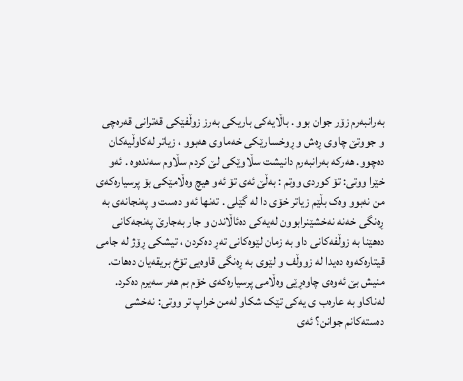بەرانبەرم زۆر جوان بوو . باڵایەکی باریکی بەرز زوڵفێکی قەترانی قەرەچی و جووتێ چاوی ڕەش و ڕوخسارێکی خەماوی هەبوو ، زیاتر لەکاوڵیەکان دەچوو. هەرکە بەرانبەرم دانیشت سڵاوێکی لێ کردم سڵاوم سەندەوە . ئەو خێرا ووتی: تۆ کوردی ووتم : بەڵێ ئەی تۆ ئەو هیچ وەڵامێکی بۆ پرسیارەکەی من نەبوو وەک بڵێم زیاتر خۆی دا لە گێلی . تەنها ئەو دەست و پەنجانەی بە ڕەنگی خەنە نەخشێنرابوون لەیەکی دەئاڵاندن و جار بەجارێ پەنجەکانی دەهێنا بە زوڵفەکانی داو بە زمان لێوەکانی تەڕ دەکردن ، تیشکی ڕۆژ لە جامی قیتارەکەوە دەیدا لە زووڵف و لێوی بە ڕەنگی قاوەیی تۆخ بریقەیان دەهات. منیش بێ ئەوەی چاوەڕێی وەڵامی پرسیارەکەی خۆم بم هەر سەیرم دەکرد. لەناکاو بە عارەب ی یەکی تێک شکاو لەمن خراپ تر ووتی: نەخشی دەستەکانم جوانن؟ ئەی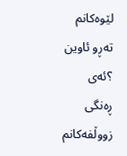لێوەکانم تەڕو ئاوین ؟ئەی ڕەنگی زووڵفەکانم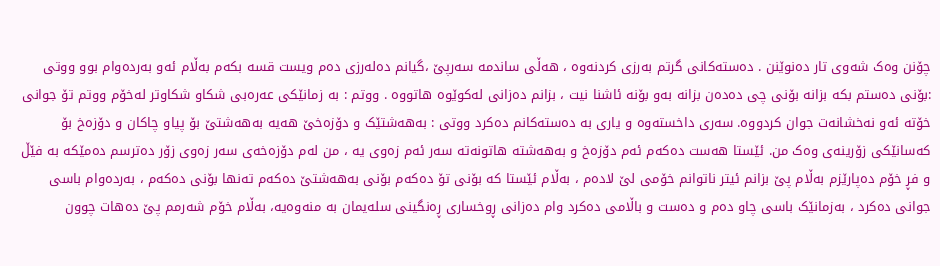چۆنن وەک شەوی تار دەنوێنن . دەستەکانی گرتم بەرزی کردنەوە ، هەڵی ساندمە سەرپێ ،گیانم دەلەرزی دەم ویست قسە بکەم بەڵام ئەو بەردەوام بوو ووتی :بۆنی دەستم بکە بزانە بۆنی چی دەدەن بزانە بەو بۆنە ئاشنا نیت ، بزانم دەزانی لەکوێوە هاتووە . ووتم : بە زمانێکی عەرەبی شکاو شکاوتر لەخۆم ووتم تۆ جوانی خۆتە ئەو نەخشانەت جوان کردووە. سەری داخستەوە و یاری بە دەستەکانم دەکرد ووتی : بەهەشتێک و دۆزەخێ هەیە بەهەشتێ بۆ پیاو چاکان و دۆزەخ بۆ کەسانێکی زۆرینەی وەک من. ئێستا هەست دەکەم ئەم دۆزەخ و بەهەشتە هاتونەتە سەر ئەم زەوی یە ، من لەم دۆزەخەی سەر زەوی زۆر دەترسم دەمێکە بە فێڵ و فڕ خۆم دەپارێزم بەڵام پێ بزانم ئیتر ناتوانم خۆمی لێ لادەم ، بەڵام ئێستا کە بۆنی تۆ دەکەم بۆنی بەهەشتێ دەکەم تەنها بۆنی دەکەم ، بەردەوام باسی جوانی دەکرد ، بەزمانێک باسی چاو دەم و دەست و باڵامی دەکرد وام دەزانی ڕوخساری ڕەنگینی سلەیمان بە منەوەیە، بەڵام خۆم شەرمم پێ دەهات چوون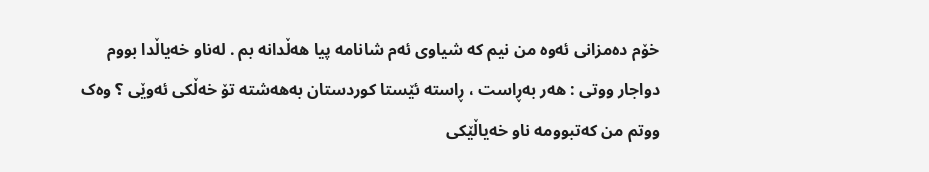خۆم دەمزانی ئەوە من نیم کە شیاوی ئەم شانامە پیا هەڵدانە بم . لەناو خەیاڵدا بووم دواجار ووتی : هەر بەڕاست ، ڕاستە ئێستا کوردستان بەهەشتە تۆ خەڵکی ئەوێی ؟ وەک ووتم من کەتبوومە ناو خەیاڵێکی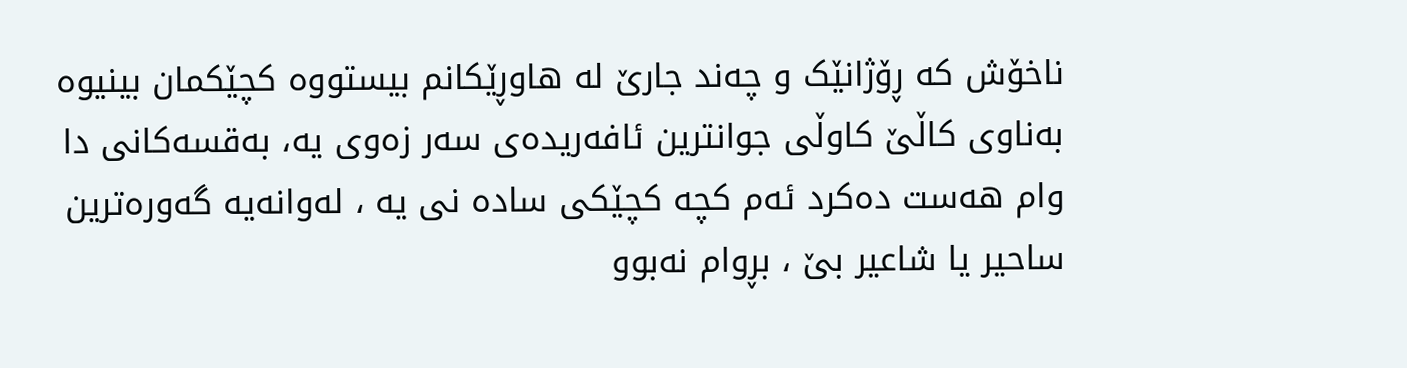ناخۆش کە ڕۆژانێک و چەند جارێ لە هاوڕێکانم بیستووە کچێکمان بینیوە بەناوی کاڵێ کاوڵی جوانترین ئافەریدەی سەر زەوی یە، بەقسەکانی دا وام هەست دەکرد ئەم کچە کچێکی سادە نی یە ، لەوانەیە گەورەترین ساحیر یا شاعیر بێ ، بڕوام نەبوو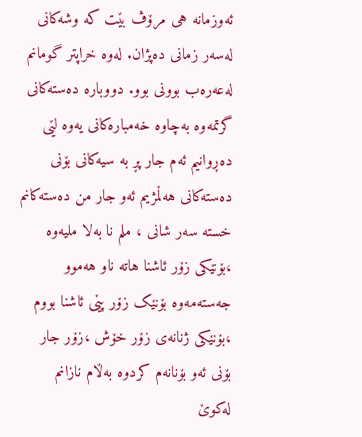ئەوزمانە هی مرۆڤ بێت کە وشەکانی لەسەر زمانی دەپژان. لەوە خراپتر گومانم لەعەرەب بوونی بوو. دووبارە دەستەکانی گرتمەوە بەچاوە خەمبارەکانی یەوە لێی دەڕوانیم ئەم جار پڕ بە سیەکانی بۆنی دەستەکانی هەڵمژیم ئەو جار من دەستەکانم خستە سەر شانی ، ملم نا بەلا ملیەوە ،بۆنێکی زۆر ئاشنا هاتە ناو هەموو جەستەمەوە بۆنێک زۆر پێی ئاشنا بووم ،بۆنێکی ژنانەی زۆر خۆش ،زۆر جار بۆنی ئەو بۆنانەم کردوە بەڵام نازانم لەکوێ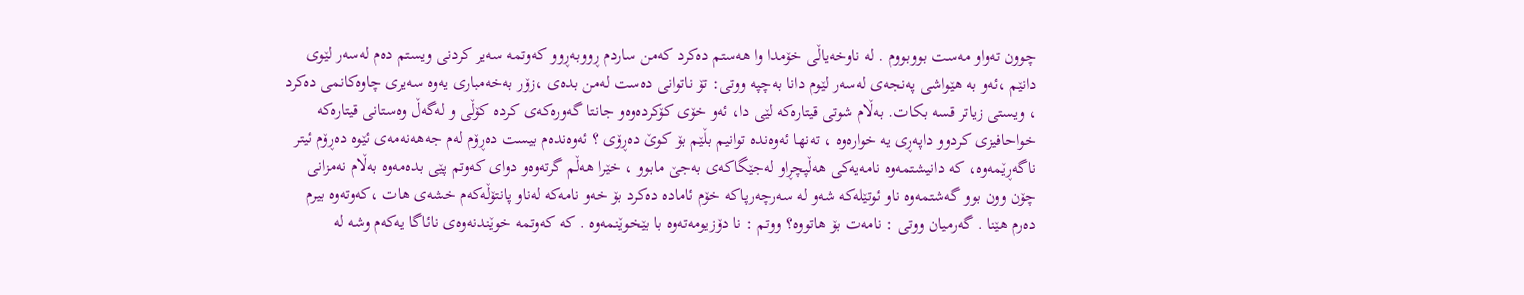چوون تەواو مەست بووبووم . لە ناوخەیاڵی خۆمدا وا هەستم دەکرد کەمن ساردم ڕووبەڕوو کەوتمە سەیر کردنی ویستم دەم لەسەر لێوی دانێم ،ئەو بە هێواشی پەنجەی لەسەر لێوم دانا بەچپە ووتی: تۆ ناتوانی دەست لەمن بدەی ،زۆر بەخەمباری یەوە سەیری چاوەکانمی دەکرد ، ویستی زیاتر قسە بکات. بەڵام شوتی قیتارەکە لێی دا، ئەو خۆی کۆکردەوەو جانتا گەورەکەی کردە کۆڵی و لەگەڵ وەستانی قیتارەکە خواحافیزی کردوو داپەڕی یە خوارەوە ، تەنها ئەوەندە توانیم بڵێم بۆ کوێ دەڕۆی ؟ ئەوەندەم بیست دەڕۆم لەم جەهەنەمەی ئێوە دەڕۆم ئیتر ناگەڕێمەوە، کە دانیشتمەوە نامەیەکی هەڵپچڕاو لەجێگاکەی بەجێ مابوو ، خێرا هەڵم گرتەوەو دوای کەوتم پێی بدەمەوە بەڵام نەمزانی چۆن وون بوو گەشتمەوە ناو ئوتێلەکە شەو لە سەرچەرپاکە خۆم ئامادە دەکرد بۆ خەو نامەکە لەناو پانتۆڵەکەم خشەی هات ،کەوتەوە بیرم دەرم هێنا . گەرمیان ووتی : نامەت بۆ هاتووە؟ ووتم : نا دۆزیومەتەوە با بێخوێنمەوە . کە کەوتمە خوێندنەوەی نائاگا یەکەم وشە لە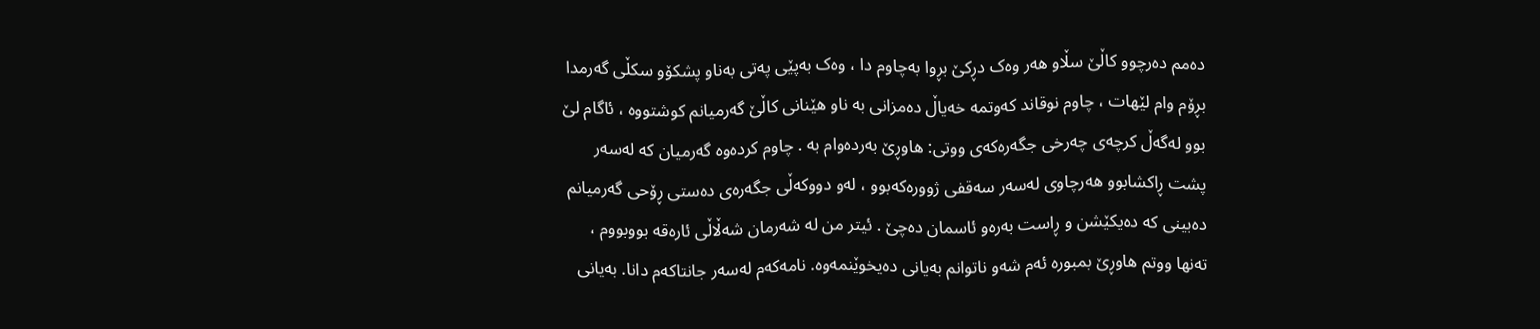دەمم دەرچوو کاڵێ سڵاو هەر وەک دڕکێ بڕوا بەچاوم دا ، وەک بەپێی پەتی بەناو پشکۆو سکڵی گەرمدا بڕۆم وام لێهات ، چاوم نوقاند کەوتمە خەیاڵ دەمزانی بە ناو هێنانی کاڵێ گەرمیانم کوشتووە ، ئاگام لێ بوو لەگەڵ کرچەی چەرخی جگەرەکەی ووتی: هاوڕێ بەردەوام بە . چاوم کردەوە گەرمیان کە لەسەر پشت ڕاکشابوو هەرچاوی لەسەر سەقفی ژوورەکەبوو ، لەو دووکەڵی جگەرەی دەستی ڕۆحی گەرمیانم دەبینی کە دەیکێشن و ڕاست بەرەو ئاسمان دەچێ . ئیتر من لە شەرمان شەڵاڵی ئارەقە بووبووم ، تەنها ووتم هاوڕێ بمبورە ئەم شەو ناتوانم بەیانی دەیخوێنمەوە. نامەکەم لەسەر جانتاکەم دانا. بەیانی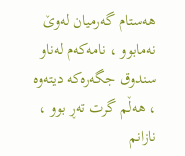هەستام گەرمیان لەوێ نەمابوو ، نامەکەم لەناو سندوق جگەرەکە دیتەوە ، هەڵم گرت تەڕ بوو ، نازانم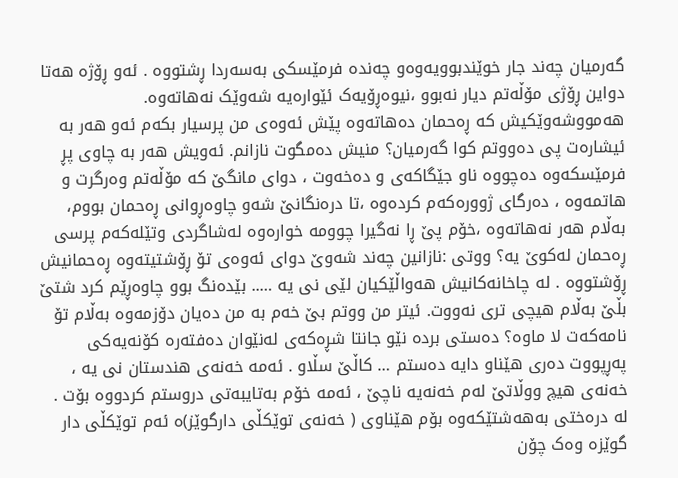گەرمیان چەند جار خوێندبوویەوەو چەندە فرمێسکی بەسەردا ڕشتووە . ئەو ڕۆژە هەتا دواین ڕۆژی مۆڵەتم دیار نەبوو ،نیوەڕۆیەک ئێوارەیە شەوێک نەهاتەوە. هەمووشەوێکیش کە ڕەحمان دەهاتەوە پێش ئەوەی من پرسیار بکەم ئەو هەر بە ئیشارەت پی دەووتم کوا گەرمیان؟ منیش دەمگوت نازانم. ئەویش هەر بە چاوی پڕ فرمێسکەوە دەچووە ناو جێگاکەی و دەخەوت ، دوای مانگێ کە مۆڵەتم وەرگرت و هاتمەوە ، دەرگای ژوورەکەم کردەوە ،تا درەنگانێ شەو چاوەڕوانی ڕەحمان بووم، بەڵام هەر نەهاتەوە ،خۆم پێ ڕا نەگیرا چوومە خوارەوە لەشاگردی وتێلەکەم پرسی ڕەحمان لەکوێ یە؟ ووتی :نازانین چەند شەوێ دوای ئەوەی تۆ ڕۆشتیتەوە ڕەحمانیش ڕۆشتووە . لە چاخانەکانیش هەواڵێکیان لێی نی یە ….. بێدەنگ بوو چاوەڕێم کرد شتێ بڵێ بەڵام هیچی تری نەووت. ئیتر من ووتم بێ خەم بە من دەیان دۆزمەوە بەڵام تۆ نامەکەت لا ماوە؟ دەستی بردە نێو جانتا شڕەکەی لەنێوان دەفتەرە کۆنەیەکی پەڕپووت دەری هێناو دایە دەستم … کاڵێ سڵاو . ئەمە خەنەی هندستان نی یە ، خەنەی هیچ ووڵاتێ لەم خەنەیە ناچێ ، ئەمە خۆم بەتایبەتی دروستم کردووە بۆت . لە درەختی بەهەشتێکەوە بۆم هێناوی ( خەنەی توێکڵی دارگوێز)ە ئەم توێکڵی دار گوێزە وەک چۆن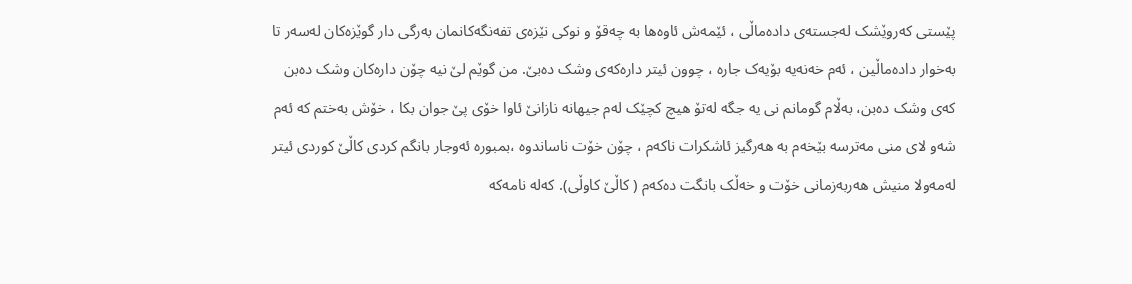پێستی کەروێشک لەجستەی دادەماڵی ، ئێمەش ئاوەها بە چەقۆ و نوکی نێزەی تفەنگەکانمان بەرگی دار گوێزەکان لەسەر تا بەخوار دادەماڵین ، ئەم خەنەیە بۆیەک جارە ، چوون ئیتر دارەکەی وشک دەبێ. من گوێم لێ نیە چۆن دارەکان وشک دەبن کەی وشک دەبن، بەڵام گومانم نی یە جگە لەتۆ هیچ کچێک لەم جیهانە نازانێ ئاوا خۆی پێ جوان بکا ، خۆش بەختم کە ئەم شەو لای منی مەترسە بێخەم بە هەرگیز ئاشکرات ناکەم ، چۆن خۆت ناساندوە ،بمبورە ئەوجار بانگم کردی کاڵێ کوردی ئیتر لەمەولا منیش هەربەزمانی خۆت و خەڵک بانگت دەکەم ( کاڵێ کاوڵی). کەلە نامەکە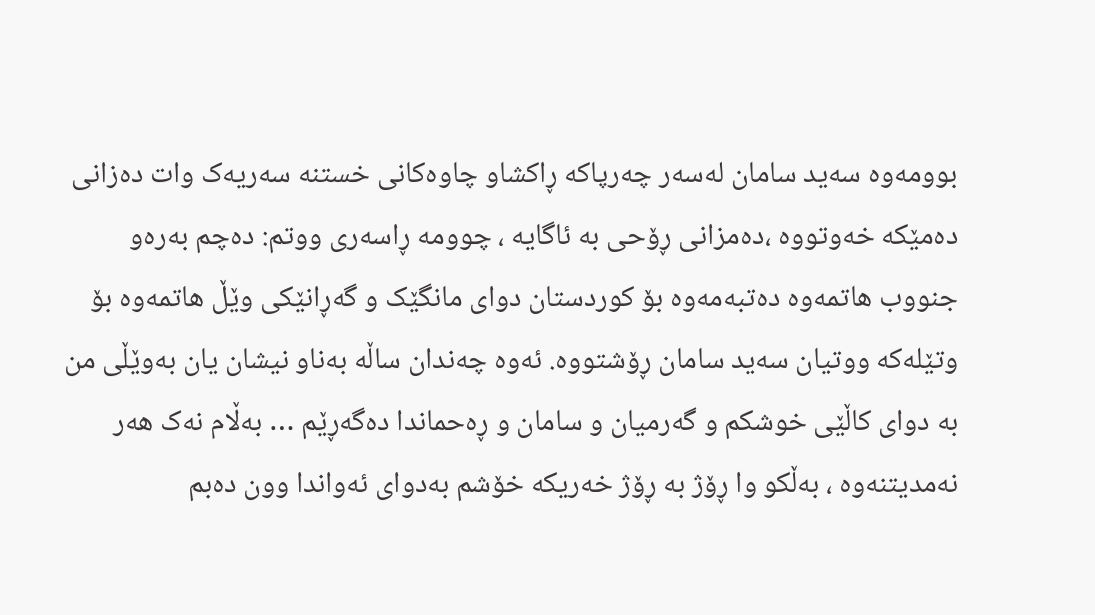بوومەوە سەید سامان لەسەر چەرپاکە ڕاکشاو چاوەکانی خستنە سەریەک وات دەزانی دەمێکە خەوتووە ،دەمزانی ڕۆحی بە ئاگایە ، چوومە ڕاسەری ووتم: دەچم بەرەو جنووب هاتمەوە دەتبەمەوە بۆ کوردستان دوای مانگێک و گەڕانێکی وێڵ هاتمەوە بۆ وتێلەکە ووتیان سەید سامان ڕۆشتووە. ئەوە چەندان ساڵە بەناو نیشان یان بەوێڵی من بە دوای کاڵێی خوشکم و گەرمیان و سامان و ڕەحماندا دەگەڕێم … بەڵام نەک هەر نەمدیتنەوە ، بەڵکو وا ڕۆژ بە ڕۆژ خەریکە خۆشم بەدوای ئەواندا وون دەبم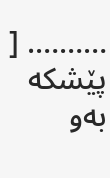………. [ پێشکە بەو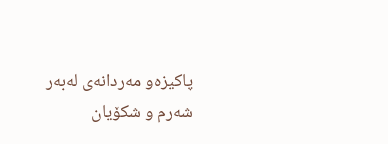پاکیزەو مەردانەی لەبەر شەرم و شکۆیان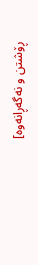ڕۆشتن و نەگەڕانەوە]